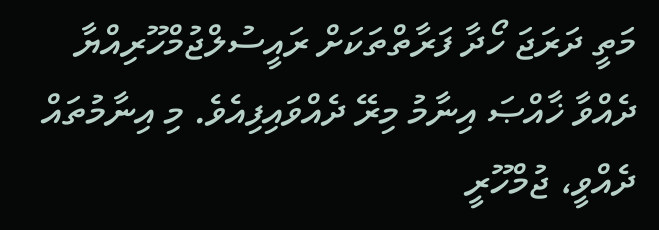މަތީ ދަރަޖަ ހޯދާ ފަރާތްތަކަށް ރައީސުލްޖުމްހޫރިއްޔާ ދެއްވާ ޚާއްޞަ އިނާމު މިރޭ ދެއްވައިފިއެވެ. މި އިނާމުތައް ދެއްވީ، ޖުމްހޫރީ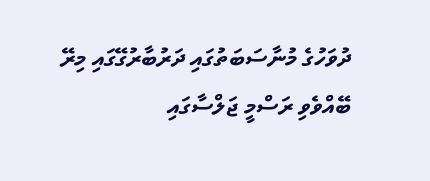ދުވަހުގެ މުނާސަބަތުގައި ދަރުބާރުގޭގައި މިރޭ ބޭއްވެވި ރަސްމީ ޖަލްސާގައި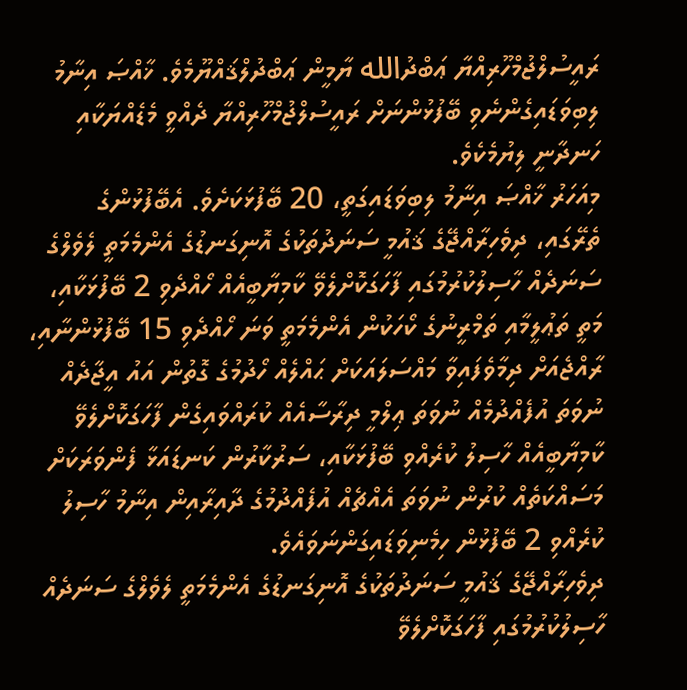ރައީސުލްޖުމްހޫރިއްޔާ ޢަބްދުالله ޔާމީން ޢަބްދުލްޤައްޔޫމެވެ. ޚާއްޞަ އިނާމު ލިބިވަޑައިގެންނެވި ބޭފުޅުންނަށް ރައީސުލްޖުމްހޫރިއްޔާ ދެއްވީ މެޑެއްޔަކާއި ހަނދާނީ ލިޔުމެކެވެ.
މިއަހަރު ޚާއްޞަ އިނާމު ލިބިވަޑައިގަތީ، 20 ބޭފުޅަކަށެވެ. އެބޭފުޅުންގެ ތެރޭގައި، ދިވެހިރާއްޖޭގެ ޤައުމީ ސަނަދުތަކުގެ އޮނިގަނޑުގެ އެންމެމަތީ ލެވެލްގެ ސަނަދެއް ހާސިލުކުރުމުގައި ފާހަގަކޮށްލެވޭ ކާމިޔާބީއެއް ހޯއްދެވި 2 ބޭފުޅަކާއި، މަތީ ތަޢުލީމާއި ތަމްރީނުގެ ކޯހަކުން އެންމެމަތީ ވަނަ ހޯއްދެވި 15 ބޭފުޅުންނާއި، ރާއްޖެއަށް ދިމާވެފައިވާ މައްސަލައަކަށް ޙައްލެއް ހޯދުމުގެ ގޮތުން އައު އީޖާދެއް ނުވަތަ އުފެއްދުމެއް ނުވަތަ ޢިލްމީ ދިރާސާއެއް ކުރައްވައިގެން ފާހަގަކޮށްލެވޭ ކާމިޔާބީއެއް ހާސިލު ކުރެއްވި ބޭފުޅަކާއި، ސަރުކާރުން ކަނޑައަޅާ ފެންވަރަކަށް މަސައްކަތެއް ކުރުން ނުވަތަ އެއްޗެއް އުފެއްދުމުގެ ދާއިރާއިން އިނާމު ހާސިލު ކުރެއްވި 2 ބޭފުޅުން ހިމެނިވަޑައިގަންނަވައެވެ.
ދިވެހިރާއްޖޭގެ ޤައުމީ ސަނަދުތަކުގެ އޮނިގަނޑުގެ އެންމެމަތީ ލެވެލްގެ ސަނަދެއް ހާސިލުކުރުމުގައި ފާހަގަކޮށްލެވޭ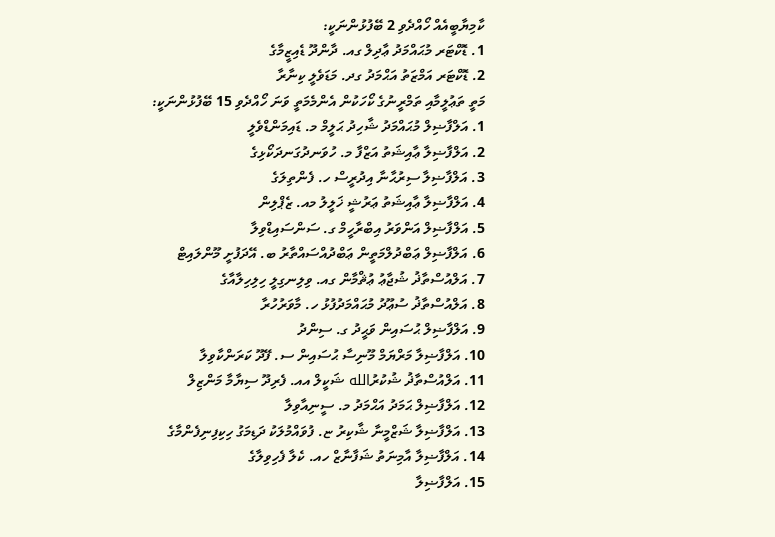ކާމިޔާބީއެއް ހޯއްދެވި 2 ބޭފުޅުންނަކީ:
1. ޑޮކްޓަރ މުޙައްމަދު ޢާދިލް ގއ. ދާންދޫ ޑެއިޒީމާގެ
2. ޑޮކްޓަރ އަމްޒަތު އަޙްމަދު ގދ. މަޑަވެލީ ކިނާރާ
މަތީ ތަޢުލީމާއި ތަމްރީނުގެ ކޯހަކުން އެންމެމަތީ ވަނަ ހޯއްދެވި 15 ބޭފުޅުންނަކީ:
1. އަލްފާޟިލް މުޙައްމަދު ޝާހިދު ޙަލީމް މ. ޑައިމަންޑްވެލީ
2. އަލްފާޟިލާ ޢާއިޝަތު އަޒްފާ މ. ހުވަނދުގަނދަކޯޅިގެ
3. އަލްފާޟިލާ ސިރުޙާނާ އިދުރީސް ހ. ފެންތިލަގެ
4. އަލްފާޟިލާ ޢާއިޝަތު ޢަރުޝީ ޚަލީލު މއ. ޒެޕްލިން
5. އަލްފާޟިލް އަންވަރު އިބްރާހީމް ގ. ސަންސައިޑްވިލާ
6. އަލްފާޟިލް ޢަބްދުލްމަތީން ޢަބްދުއްސައްތާރު ބ. އޭދަފުށީ މޫންލައިޓް
7. އަލްއުސްތާޛު ޝުޖާޢު ޢުޘްމާން ގއ. ވިލިނގިލީ ހިލިހިލާއާގެ
8. އަލްއުސްތާޛު ސުޢޫދު މުޙައްމަދުފުޅު ހ. މާވަރުހުރާ
9. އަލްފާޟިލް ޙުސައިން ވަޙީދު ގ. ސިންދު
10. އަލްފާޟިލާ މަރްޔަމް މޫނިސާ ޙުސައިން ސ. ފޭދޫ ކަރަންކާވިލާ
11. އަލްއުސްތާޛު ޝުކުރުالله ޝަކީލް އއ. ފެރިދޫ ސިޔާމާ މަންޒިލް
12. އަލްފާޟިލް ޙަމަދު އަޙްމަދު މ. ސީނިއާވިލާ
13. އަލްފާޟިލާ ޝަޒްމީނާ ޝާކިރު ޏ. ފުވައްމުލަކު ދަޑިމަގު ހިކިފިނިފެންމާގެ
14. އަލްފާޟިލާ އާމިނަތު ޝަފާނާޒް ހއ. ކެލާ ފެހިވިލާގެ
15. އަލްފާޟިލާ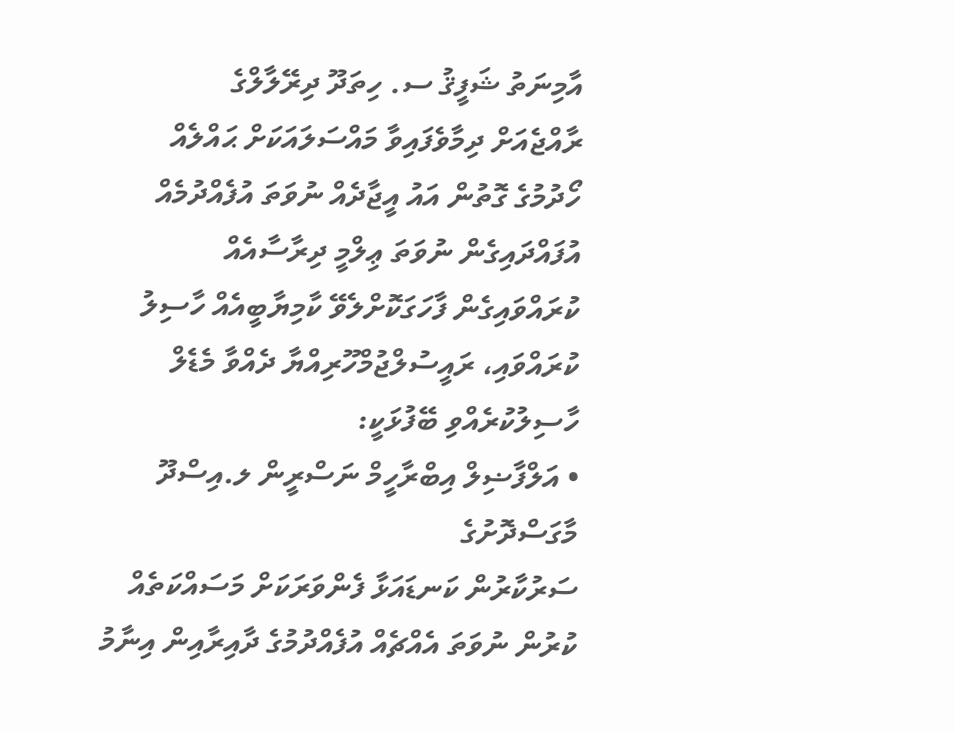އާމިނަތު ޝަފީޤު ސ. ހިތަދޫ ދިރޭލާލްގެ
ރާއްޖެއަށް ދިމާވެފައިވާ މައްސަލައަކަށް ޙައްލެއް ހޯދުމުގެ ގޮތުން އައު އީޖާދެއް ނުވަތަ އުފެއްދުމެއް އުފައްދައިގެން ނުވަތަ ޢިލްމީ ދިރާސާއެއް ކުރައްވައިގެން ފާހަގަކޮށްލެވޭ ކާމިޔާބީއެއް ހާސިލު ކުރައްވައި، ރައީސުލްޖުމްހޫރިއްޔާ ދެއްވާ މެޑެލް ހާސިލުކުރެއްވި ބޭފުޅަކީ:
• އަލްފާޟިލް އިބްރާހީމް ނަސްރީން ލ.އިސްދޫ މާގަސްދޮށުގެ
ސަރުކާރުން ކަނޑައަޅާ ފެންވަރަކަށް މަސައްކަތެއް ކުރުން ނުވަތަ އެއްޗެއް އުފެއްދުމުގެ ދާއިރާއިން އިނާމު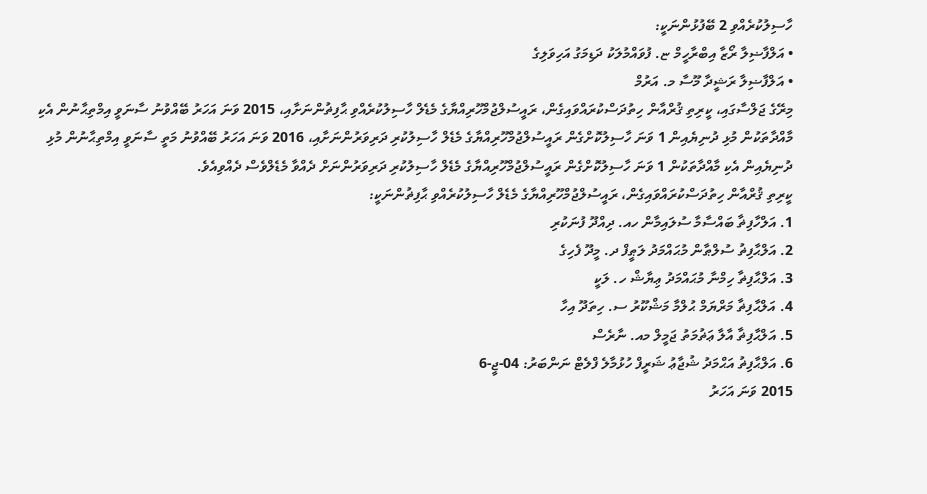ހާސިލުކުރެއްވި 2 ބޭފުޅުންނަކީ:
• އަލްފާޟިލާ ރޯޒާ އިބްރާހީމް ޏ. ފުވައްމުލަކު ދަޑިމަގު އަހިވަލިގެ
• އަލްފާޟިލާ ރަޝީދާ މޫސާ މ. އަރުމް
މިރޭގެ ޖަލްސާގައި، ކީރިތި ޤުރްއާން ހިތުދަސްކުރައްވައިގެން، ރައީސުލްޖުމްހޫރިއްޔާގެ މެޑެލް ހާސިލުކުރެއްވި ޙާފިޡުންނަށާއި، 2015 ވަނަ އަހަރު ބޭއްވުނު ސާނަވީ އިމްތިޙާނުން އެކި މާއްދާތަކުން މުޅި ދުނިޔެއިން 1 ވަނަ ހާސިލުކޮށްގެން ރައީސުލްޖުމްހޫރިއްޔާގެ މެޑެލް ހާސިލުކުރި ދަރިވަރުންނަށާއި، 2016 ވަނަ އަހަރު ބޭއްވުނު މަތީ ސާނަވީ އިމްތިޙާނުން މުޅި ދުނިޔެއިން އެކި މާއްދާތަކުން 1 ވަނަ ހާސިލުކޮށްގެން ރައީސުލްޖުމްހޫރިއްޔާގެ މެޑެލް ހާސިލުކުރި ދަރިވަރުންނަށް ދެއްވާ މެޑެލްވެސް ދެއްވިއެވެ.
ކީރިތި ޤުރްއާން ހިތުދަސްކުރައްވައިގެން، ރައީސުލްޖުމްހޫރިއްޔާގެ މެޑެލް ހާސިލުކުރެއްވި ޙާފިޡުންނަކީ:
1. އަލްހާފިޡާ ބައްސާމާ ސުލައިމާން ހއ. ދިއްދޫ ފުނަކުރި
2. އަލްޙާފިޡު ސުލްޠާން މުޙައްމަދު ލަޠީފް ދ. މީދޫ ފެހިގެ
3. އަލްޙާފިޡާ ހިމްނާ މުޙައްމަދު ޢިޔާޝް ހ. ލަކީ
4. އަލްޙާފިޡާ މަރްޔަމް ޙުލްމާ މަޝްކޫރު ސ. ހިތަދޫ އިހާ
5. އަލްޙާފިޡާ އާލާ ޢަޡުމަތު ޖަމީލް މއ. ނާރެސް
6. އަލްޙާފިޡު އަޙްމަދު ޝުޖާޢު ޝަރީފް ހުޅުމާލެ ފްލެޓް ނަންބަރު: 04-ޖީ-6
2015 ވަނަ އަހަރު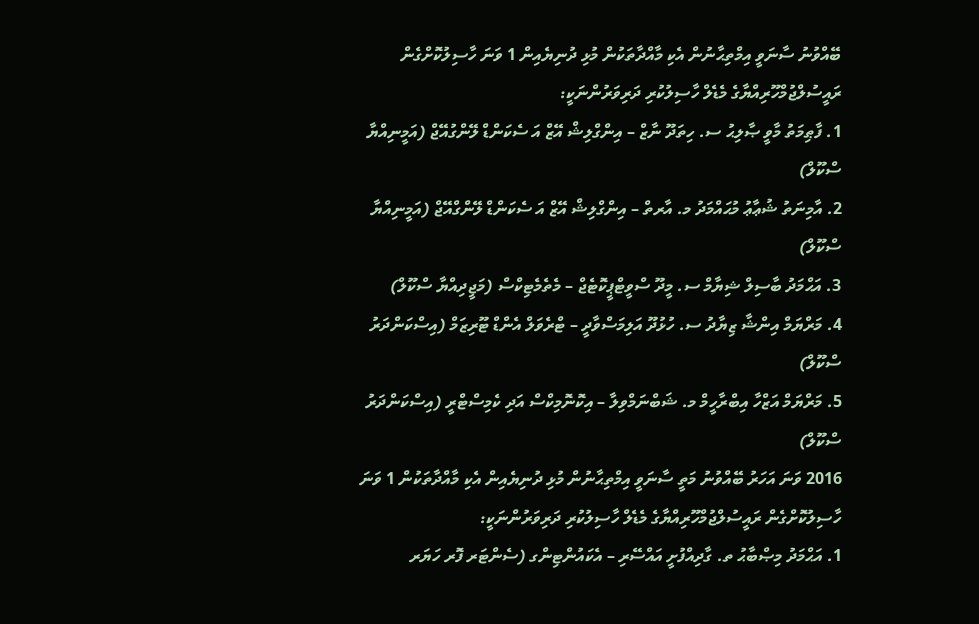ބޭއްވުނު ސާނަވީ އިމްތިޙާނުން އެކި މާއްދާތަކުން މުޅި ދުނިޔެއިން 1 ވަނަ ހާސިލުކޮށްގެން ރައީސުލްޖުމްހޫރިއްޔާގެ މެޑެލް ހާސިލުކުރި ދަރިވަރުންނަކީ:
1. ފާޠިމަތު މާވީ ޞާލިޙު ސ. ހިތަދޫ ނާޒް – އިންގްލިޝް އޭޒް އަ ސެކަންޑް ލޭންގުއޭޖް (އަމީނިއްޔާ ސްކޫލް)
2. އާމިނަތު ޝުޢާޢު މުޙައްމަދު މ. އާރތް – އިންގްލިޝް އޭޒް އަ ސެކަންޑް ލޭންގްއޭޖް (އަމީނިއްޔާ ސްކޫލް)
3. އަޙްމަދު ބާސިލް ޝިޔާމް ސ. މީދޫ ސްވީޓްޕީކޮޓެޖް – މެތެމެޓިކްސް (މަޖީދިއްޔާ ސްކޫލް)
4. މަރްޔަމް އިންޝާ ޒިޔާދު ސ. ހުޅުދޫ އަލިމަސްވާދީ – ޓްރެވަލް އެންޑް ޓޫރިޒަމް (އިސްކަންދަރު ސްކޫލް)
5. މަރްޔަމް އަޒްހާ އިބްރާހީމް މ. ޝަބްނަމްވިލާ – އިކޮނޮމިކްސް އަދި ކެމިސްޓްރީ (އިސްކަންދަރު ސްކޫލް)
2016 ވަނަ އަހަރު ބޭއްވުނު މަތީ ސާނަވީ އިމްތިޙާނުން މުޅި ދުނިޔެއިން އެކި މާއްދާތަކުން 1 ވަނަ ހާސިލުކޮށްގެން ރައީސުލްޖުމްހޫރިއްޔާގެ މެޑެލް ހާސިލުކުރި ދަރިވަރުންނަކީ:
1. އަޙްމަދު މިޞްބާޙު ތ. ގާދިއްފުށީ އައްސޭރި – އެކައުންޓިންގ (ސެންޓަރ ފޮރ ހަޔަރ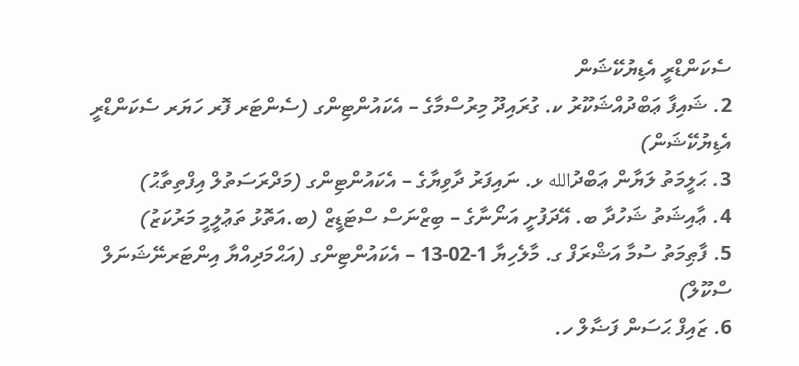ސެކަންޑްރީ އެޑިޔުކޭޝަން
2. ޝައިފާ ޢަބްދުއްޝަކޫރު ކ. ގުރައިދޫ މިރުސްމާގެ – އެކައުންޓިންގ (ސެންޓަރ ފޮރ ހަޔަރ ސެކަންޑްރީ އެޑިޔުކޭޝަން)
3. ޙަލީމަތު ލަޔާން ޢަބްދުالله ޅ. ނައިފަރު ދާވިޔާގެ – އެކައުންޓިންގ (މަދްރަސަތުލް އިފްތިތާޙު)
4. ޢާއިޝަތު ޝަހުދާ ބ. އޭދަފުށީ އަނޯނާގެ – ބިޒްނަސް ސްޓަޑީޒް (ބ.އަތޮޅު ތަޢުލީމީ މަރުކަޒު)
5. ފާޠިމަތު ސުމާ އަޝްރަފް ގ. މާލެހިޔާ 1-02-13 – އެކައުންޓިންގ (އަޙްމަދިއްޔާ އިންޓަރނޭޝަނަލް ސްކޫލް)
6. ޒައިފް ޙަސަން ފަޟާލް ހ.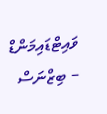ވައިޓްޑައިމަންޑް – ބިޒްނަސް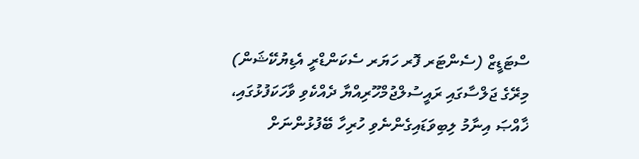ސްޓަޑީޒް (ސެންޓަރ ފޮރ ހަޔަރ ސެކަންޑްރީ އެޑިޔުކޭޝަން)
މިރޭގެ ޖަލްސާގައި ރައީސުލްޖުމްހޫރިއްޔާ ދެއްކެވި ވާހަކަފުޅުގައި، ޚާއްޞަ އިނާމު ލިބިވަޑައިގެންނެވި ހުރިހާ ބޭފުޅުންނަށް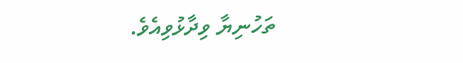ތަހުނިޔާ ވިދާޅުވިއެވެ.